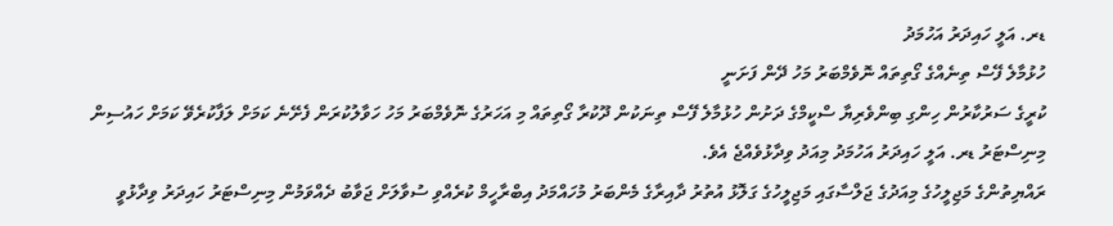ޑރ. އަލީ ހައިދަރު އަހުމަދު
ހުޅުމާލެ ފޭސް ތިނެއްގެ ގޯތިތައް ނޮވެމްބަރު މަހު ދޭން ފަށަނީ
ކުރީގެ ސަރުކާރުން ހިންގި ބިންވެރިޔާ ސްކީމްގެ ދަށުން ހުޅުމާލެ ފޭސް ތިނަކުން ދޫކުރާ ގޯތިތައް މި އަހަރުގެ ނޮވެމްބަރު މަހު ހަވާލުކުރަން ފެށޭނެ ކަމަށް ލަފާކުރެވޭ ކަމަށް ހައުސިން މިނިސްޓަރު ޑރ. އަލީ ހައިދަރު އަހުމަދު މިއަދު ވިދާޅުވެއްޖެ އެވެ.
ރައްޔިތުންގެ މަޖިލީހުގެ މިއަދުގެ ޖަލްސާގައި މަޖިލީހުގެ ގަލޮޅު އުތުރު ދާއިރާގެ މެންބަރު މުހައްމަދު އިބްރާހީމް ކުރެއްވި ސުވާލަށް ޖަވާބު ދެއްވަމުން މިނިސްޓަރު ހައިދަރު ވިދާޅުވީ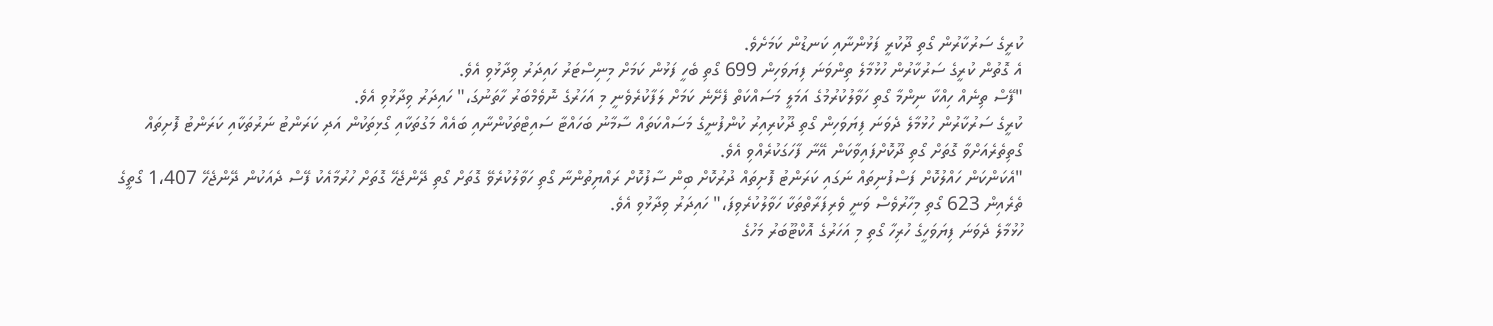ކުރީގެ ސަރުކާރުން ގޯތި ދޫކުރީ ފަޅުންނާއި ކަނޑުން ކަމަށެވެ.
އެ ގޮތުން ކުރީގެ ސަރުކާރުން ހުޅުމާލެ ތިންވަނަ ފިޔަވަހިން 699 ގޯތި ބެހީ ފަޅުން ކަމަށް މިނިސްޓަރު ހައިދަރު ވިދާޅުވި އެވެ.
"ފޭސް ތިނެއް ހިއްކާ ނިންމާ ގޯތި ހަވާލުކުރުމުގެ އަމަލީ މަސައްކަތް ފެށޭނެ ކަމަށް ލަފާކުރެވެނީ މި އަހަރުގެ ނޮވެމްބަރު ހާތަނުގަ،" ހައިދަރު ވިދާޅުވި އެވެ.
ކުރީގެ ސަރުކާރުން ހުޅުމާލެ ދެވަނަ ފިޔަވަހިން ގޯތި ދޫކުރިއިރު ކުންފުނީގެ މަސައްކަތައް ސާމާނު ބަހައްޓާ ސައިޓްތަކުންނާއި ބައެއް މަގުތަކާއި ގޯޅިތަކުން އަދި ކަރަންޓު ނަރުތަކާއި ކަރަންޓު ފޮށިތައް ގޯތިތެރެއަށްވާ ގޮތަށް ގޯތި ދޫކޮށްފައިވާކަން އޭނާ ފާހަގަކުރެއްވި އެވެ.
"އެކަންކަން ހައްލުކޮށް ފަސްފުނިތައް ނަގައި ކަރަންޓު ފޮށިތައް ދުރުކޮށް ބިން ސާފުކޮށް ރައްޔިތުންނާ ގޯތި ހަވާލުކުރެވޭ ގޮތަށް ގޯތި ދޭންޖެހޭ ގޮތަށް ހުރުމާއެކު ފޭސް ދެއަކުން ދޭންޖެހޭ 1،407 ގޯތީގެ ތެރެއިން 623 ގޯތި މިހާރުވެސް ވަނީ ވެރިފަރާތްތަކާ ހަވާލުކުރެވިފަ،" ހައިދަރު ވިދާޅުވި އެވެ.
ހުޅުމާލެ ދެވަނަ ފިޔަވަހީގެ ހުރިހާ ގޯތި މި އަހަރުގެ އޮކްޓޫބަރު މަހުގެ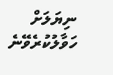ނިޔަލަށް ހަވާލުކުރެވޭނެ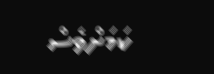ކަމަށްވެސް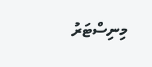މިނިސްޓަރު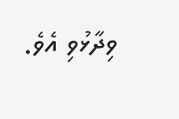ވިދާޅުވި އެވެ.